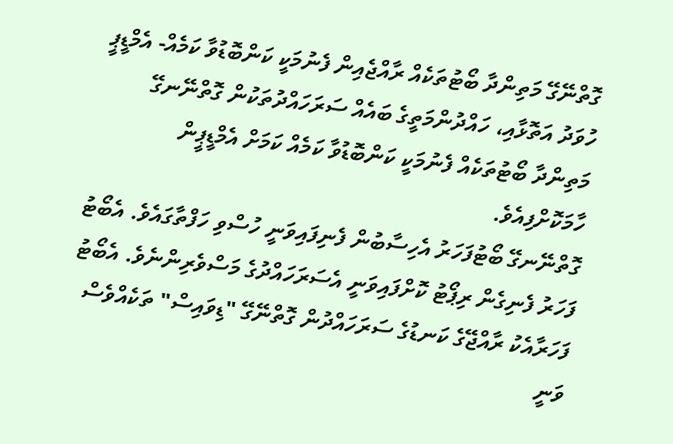ގޮތްނޭގޭ މަތިންދާ ބޯޓުތަކެއް ރާއްޖެއިން ފެނުމަކީ ކަންބޮޑުވާ ކަމެއް- އެމްޑީޕީ
ހުވަދު އަތޮޅާއި، ހައްދުންމަތީގެ ބައެއް ސަރަހައްދުތަކުން ގޮތްނޭނގޭ މަތިންދާ ބޯޓުތަކެއް ފެނުމަކީ ކަންބޮޑުވާ ކަމެއް ކަމަށް އެމްޑީޕީން ހާމަކޮށްފިއެވެ.
ގޮތްނޭނގޭ ބޯޓުފަހަރު އެހިސާބުން ފެނިފައިވަނީ ހުސްވި ހަފްތާގައެވެ. އެބޯޓު ފަހަރު ފެނިގެން ރިޕޯޓު ކޮށްފައިވަނީ އެސަރަހައްދުގެ މަސްވެރިންނެވެ. އެބޯޓު ފަހަރާއެކު ރާއްޖޭގެ ކަނޑުގެ ސަރަހައްދުން ގޮތްނޭގޭ "ޑިވައިސް" ތަކެއްވެސް ވަނީ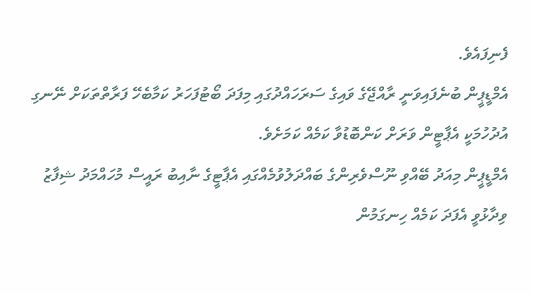ފެނިފައެވެ.
އެމްޑީޕީން ބުނެފައިވަނީ ރާއްޖޭގެ ވައިގެ ސަރަހައްދުގައި މިފަދަ ބޯޓުފަހަރު ކަމާބެހޭ ފަރާތްތަކަށް ނޭނގި އުދުހުމަކީ އެޕާޓީން ވަރަށް ކަންބޮޑުވާ ކަމެއް ކަމަށެވެ.
އެމްޑީޕީން މިއަދު ބޭއްވި ނޫސްވެރިންގެ ބައްދަލުވުމެއްގައި އެޕާޓީގެ ނާއިބު ރައީސް މުހައްމަދު ޝިފާޒު ވިދާޅުވީ އެފަދަ ކަމެއް ހިނގަމުން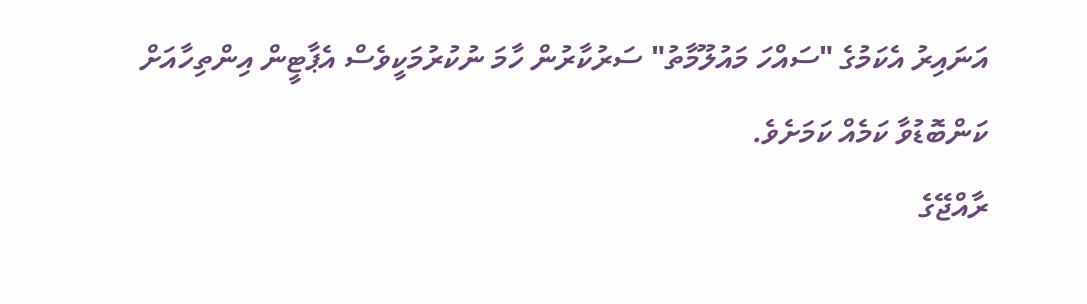އަނައިރު އެކަމުގެ "ސައްހަ މައުލޫމާތު" ސަރުކާރުން ހާމަ ނުކުރުމަކީވެސް އެޕާޓީން އިންތިހާއަށް ކަންބޮޑުވާ ކަމެއް ކަމަށެވެ.
ރާއްޖޭގެ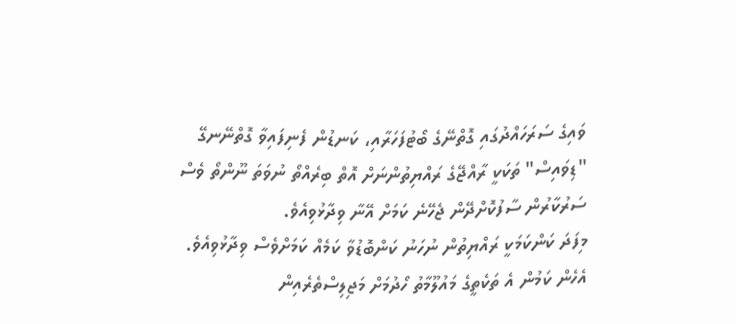ވައިގެ ސަރަހައްދުގައި ގޮތްނޭގެ ބޯޓުފަހަރާއި، ކަނޑުން ފެނިފައިވާ ގޮތްނޭނގޭ "ޑިވައިސް" ތަކަކީ ރާއްޖޭގެ ރައްޔިތުންނަށް އޮތް ބިރެއްތޯ ނުވަތަ ނޫންތޯ ވެސް ސަރުކާރުން ސާފުކޮށްދޭން ޖެހޭނެ ކަމަށް އޭނާ ވިދާޅުވިއެވެ.
މިފަދަ ކަންކަމަކީ ރައްޔިތުން ނުހަނު ކަންބޮޑުވާ ކަމެއް ކަމަށްވެސް ވިދާޅުވިއެވެ. އެހެން ކަމުން އެ ތަކެތީގެ މައުލޫމާތު ހޯދުމަށް މަޖިލިސްތެރެއިން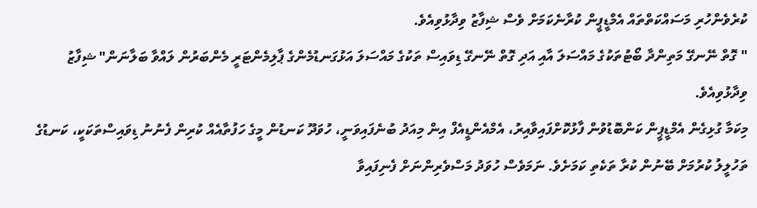ކުރެވެންހުރި މަސައްކަތްތައް އެމްޑީޕީން ކުރާނެކަމަށް ވެސް ޝިފާޒު ވިދާޅުވިއެވެ.
" ގޮތް ނޭނގޭ މަތިންދާ ބޯޓުތަކުގެ މައްސަލަ އާއި އަދި ގޮތް ނޭނގޭ ޑިވައިސް ތަކުގެ މައްސަލަ އަޅުގަނޑުމެންގެ ޕާލިމެންޓަރީ މެންބަރުން ލައްވާ ބަލާނަން" ޝިފާޒު ވިދާޅުވިއެވެ.
މިކަމާ ގުޅިގެން އެމްޑީޕީން ކަންބޮޑުވުން ފާޅުކޮށްފައިވާއިރު، އެމްއެންޑީއެފް އިން މިއަދު ބުނެފައިވަނީ، ހުވަދޫ ކަނޑުން މީގެ ހަފުތާއެއް ކުރިން ފެނުނު ޑިވައިސްތަކަކީ، ކަނޑުގެ ތަހުލީލު ކުރުމަށް ބޭނުން ކުރާ ތަކެތި ކަމަށެވެ. ނަމަވެސް ހުވަދު މަސްވެރިންނަށް ފެނިފައިވާ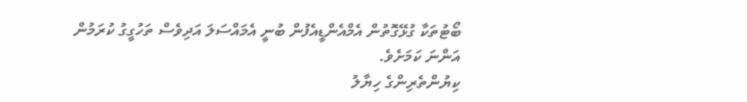ބޯޓުތަކާ ގުޅޭގޮތުން އެމްއެންޑީއެފުން ބުނީ އެމައްސަލަ އަދިވެސް ތަހުގީގު ކުރަމުން އަންނަ ކަމަށެވެ.
ކިޔުންތެރިންގެ ހިޔާލު